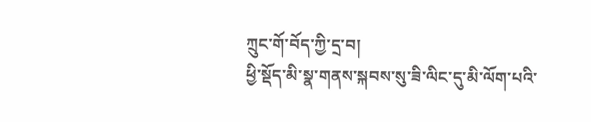ཀྲུང་གོ་བོད་ཀྱི་དྲ་བ།
ཕྱི་སྡོད་མི་སྣ་གནས་སྐབས་སུ་ཟི་ལིང་དུ་མི་ལོག་པའི་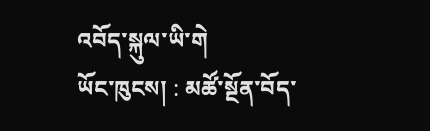འབོད་སྐུལ་ཡི་གེ
ཡོང་ཁུངས། : མཚོ་སྔོན་བོད་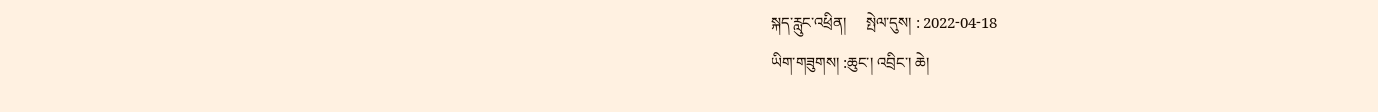སྐད་རླུང་འཕྲིན།     སྤེལ་དུས། : 2022-04-18
ཡིག་གཟུགས། :ཆུང་། འབྲིང་། ཆེ།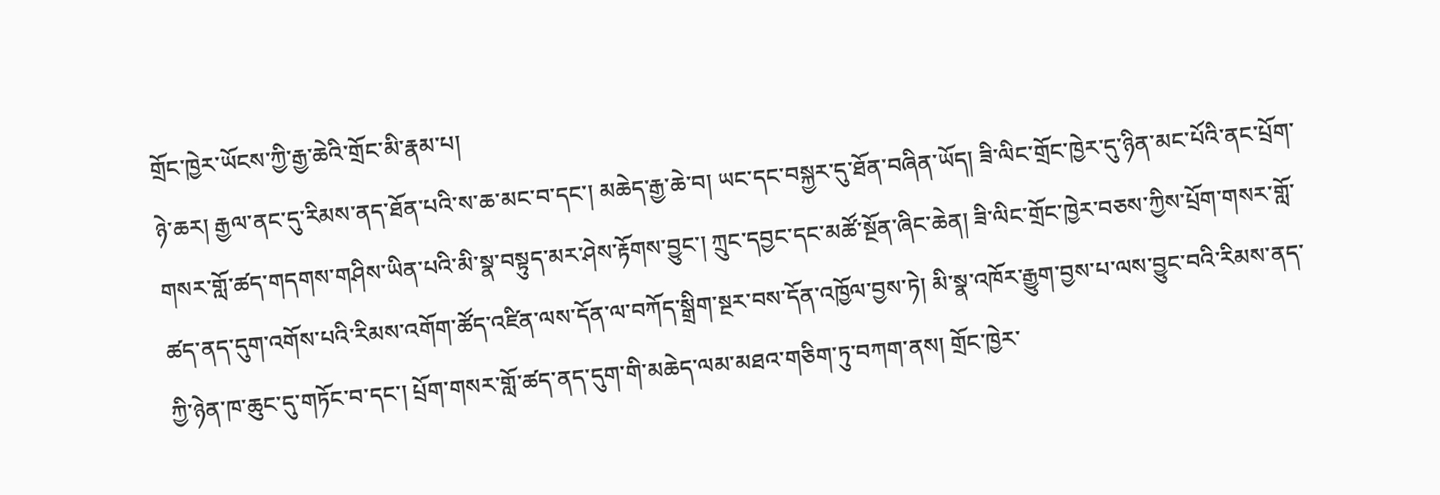གྲོང་ཁྱེར་ཡོངས་ཀྱི་རྒྱ་ཆེའི་གྲོང་མི་རྣམ་པ།
ཉེ་ཆར། རྒྱལ་ནང་དུ་རིམས་ནད་ཐོན་པའི་ས་ཆ་མང་བ་དང་། མཆེད་རྒྱ་ཆེ་བ། ཡང་དང་བསྐྱར་དུ་ཐོན་བཞིན་ཡོད། ཟི་ལིང་གྲོང་ཁྱེར་དུ་ཉིན་མང་པོའི་ནང་པྲོག་གསར་གློ་ཚད་གདགས་གཤིས་ཡིན་པའི་མི་སྣ་བསྟུད་མར་ཤེས་རྟོགས་བྱུང་། ཀྲུང་དབྱང་དང་མཚོ་སྔོན་ཞིང་ཆེན། ཟི་ལིང་གྲོང་ཁྱེར་བཅས་ཀྱིས་པྲོག་གསར་གློ་ཚད་ནད་དུག་འགོས་པའི་རིམས་འགོག་ཚོད་འཛིན་ལས་དོན་ལ་བཀོད་སྒྲིག་སྔར་བས་དོན་འཁྱོལ་བྱས་ཏེ། མི་སྣ་འཁོར་རྒྱུག་བྱས་པ་ལས་བྱུང་བའི་རིམས་ནད་ཀྱི་ཉེན་ཁ་ཆུང་དུ་གཏོང་བ་དང་། པྲོག་གསར་གློ་ཚད་ནད་དུག་གི་མཆེད་ལམ་མཐའ་གཅིག་ཏུ་བཀག་ནས། གྲོང་ཁྱེར་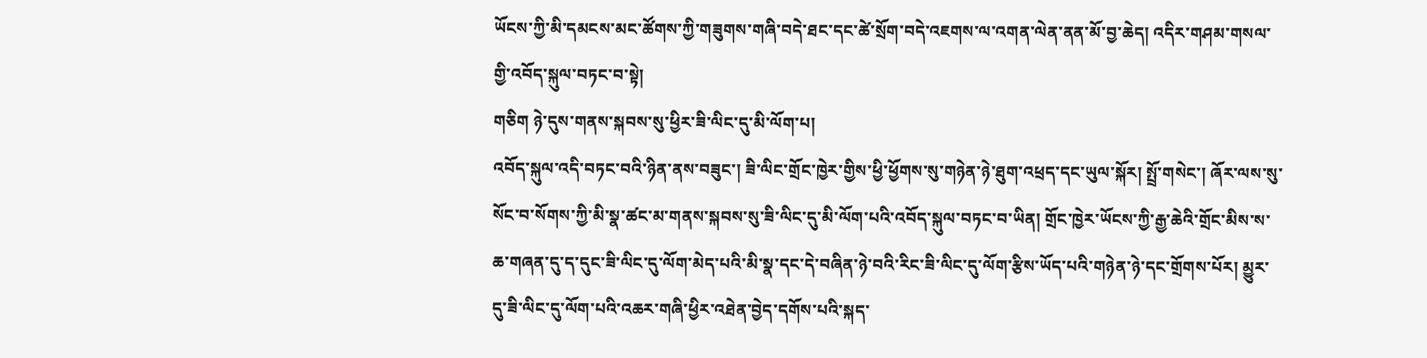ཡོངས་ཀྱི་མི་དམངས་མང་ཚོགས་ཀྱི་གཟུགས་གཞི་བདེ་ཐང་དང་ཚེ་སྲོག་བདེ་འཇགས་ལ་འགན་ལེན་ནན་མོ་བྱ་ཆེད། འདིར་གཤམ་གསལ་གྱི་འབོད་སྐུལ་བཏང་བ་སྟེ།
གཅིག ཉེ་དུས་གནས་སྐབས་སུ་ཕྱིར་ཟི་ལིང་དུ་མི་ལོག་པ།
འབོད་སྐུལ་འདི་བཏང་བའི་ཉིན་ནས་བཟུང་། ཟི་ལིང་གྲོང་ཁྱེར་གྱིས་ཕྱི་ཕྱོགས་སུ་གཉེན་ཉེ་ཐུག་འཕྲད་དང་ཡུལ་སྐོར། སྤྲོ་གསེང་། ཞོར་ལས་སུ་སོང་བ་སོགས་ཀྱི་མི་སྣ་ཚང་མ་གནས་སྐབས་སུ་ཟི་ལིང་དུ་མི་ལོག་པའི་འབོད་སྐུལ་བཏང་བ་ཡིན། གྲོང་ཁྱེར་ཡོངས་ཀྱི་རྒྱ་ཆེའི་གྲོང་མིས་ས་ཆ་གཞན་དུ་ད་དུང་ཟི་ལིང་དུ་ལོག་མེད་པའི་མི་སྣ་དང་དེ་བཞིན་ཉེ་བའི་རིང་ཟི་ལིང་དུ་ལོག་རྩིས་ཡོད་པའི་གཉེན་ཉེ་དང་གྲོགས་པོར། མྱུར་དུ་ཟི་ལིང་དུ་ལོག་པའི་འཆར་གཞི་ཕྱིར་འཐེན་བྱེད་དགོས་པའི་སྐད་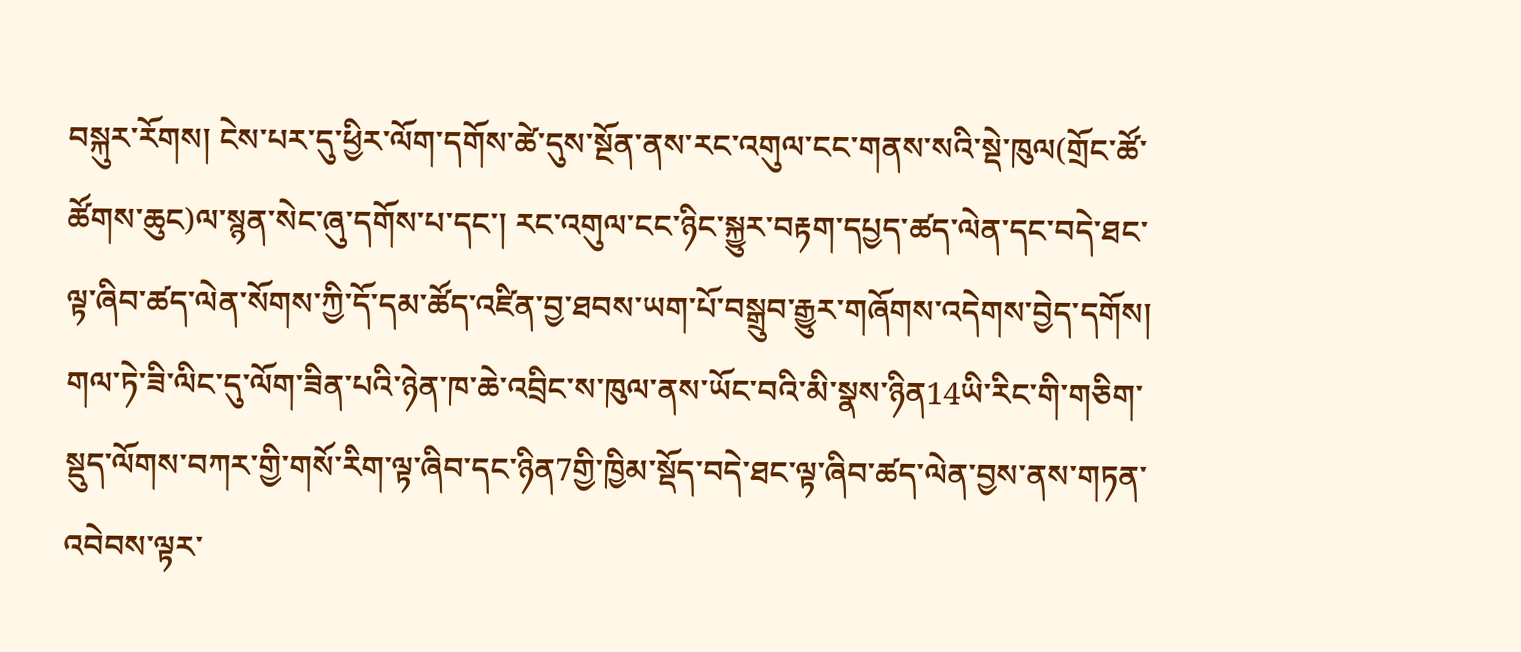བསྐུར་རོགས། ངེས་པར་དུ་ཕྱིར་ལོག་དགོས་ཚེ་དུས་སྔོན་ནས་རང་འགུལ་ངང་གནས་སའི་སྡེ་ཁུལ(གྲོང་ཚོ་ཚོགས་ཆུང)ལ་སྙན་སེང་ཞུ་དགོས་པ་དང་། རང་འགུལ་ངང་ཉིང་སྐྱུར་བརྟག་དཔྱད་ཚད་ལེན་དང་བདེ་ཐང་ལྟ་ཞིབ་ཚད་ལེན་སོགས་ཀྱི་དོ་དམ་ཚོད་འཛིན་བྱ་ཐབས་ཡག་པོ་བསྒྲུབ་རྒྱུར་གཞོགས་འདེགས་བྱེད་དགོས། གལ་ཏེ་ཟི་ལིང་དུ་ལོག་ཟིན་པའི་ཉེན་ཁ་ཆེ་འབྲིང་ས་ཁུལ་ནས་ཡོང་བའི་མི་སྣས་ཉིན14ཡི་རིང་གི་གཅིག་སྡུད་ལོགས་བཀར་གྱི་གསོ་རིག་ལྟ་ཞིབ་དང་ཉིན7གྱི་ཁྱིམ་སྡོད་བདེ་ཐང་ལྟ་ཞིབ་ཚད་ལེན་བྱས་ནས་གཏན་འབེབས་ལྟར་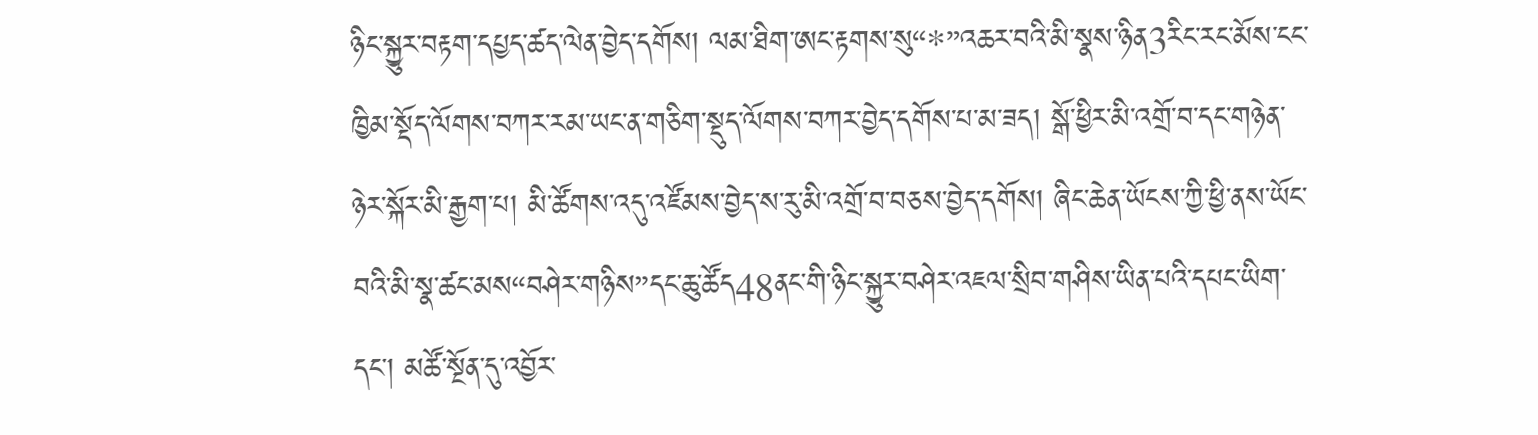ཉིང་སྐྱུར་བརྟག་དཔྱད་ཚད་ལེན་བྱེད་དགོས། ལམ་ཐིག་ཨང་རྟགས་སུ“*”འཆར་བའི་མི་སྣས་ཉིན3རིང་རང་མོས་ངང་ཁྱིམ་སྡོད་ལོགས་བཀར་རམ་ཡང་ན་གཅིག་སྡུད་ལོགས་བཀར་བྱེད་དགོས་པ་མ་ཟད། སྒོ་ཕྱིར་མི་འགྲོ་བ་དང་གཉེན་ཉེར་སྐོར་མི་རྒྱག་པ། མི་ཚོགས་འདུ་འཛོམས་བྱེད་ས་རུ་མི་འགྲོ་བ་བཅས་བྱེད་དགོས། ཞིང་ཆེན་ཡོངས་ཀྱི་ཕྱི་ནས་ཡོང་བའི་མི་སྣ་ཚང་མས“བཤེར་གཉིས”དང་ཆུ་ཚོད48ནང་གི་ཉིང་སྐྱུར་བཤེར་འཇལ་སྲིབ་གཤིས་ཡིན་པའི་དཔང་ཡིག་དང་། མཚོ་སྔོན་དུ་འབྱོར་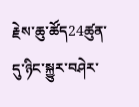རྗེས་ཆུ་ཚོད24ཚུན་དུ་ཉིང་སྐྱུར་བཤེར་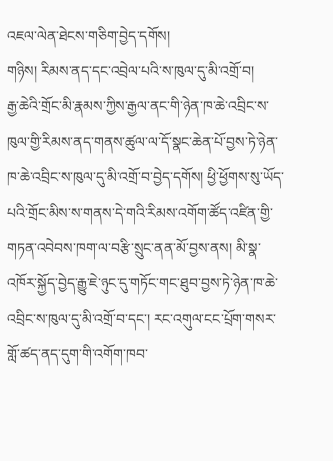འཇལ་ལེན་ཐེངས་གཅིག་བྱེད་དགོས།
གཉིས། རིམས་ནད་དང་འབྲེལ་པའི་ས་ཁུལ་དུ་མི་འགྲོ་བ།
རྒྱ་ཆེའི་གྲོང་མི་རྣམས་ཀྱིས་རྒྱལ་ནང་གི་ཉེན་ཁ་ཆེ་འབྲིང་ས་ཁུལ་གྱི་རིམས་ནད་གནས་ཚུལ་ལ་དོ་སྣང་ཆེན་པོ་བྱས་ཏེ་ཉེན་ཁ་ཆེ་འབྲིང་ས་ཁུལ་དུ་མི་འགྲོ་བ་བྱེད་དགོས། ཕྱི་ཕྱོགས་སུ་ཡོད་པའི་གྲོང་མིས་ས་གནས་དེ་གའི་རིམས་འགོག་ཚོད་འཛིན་གྱི་གཏན་འབེབས་ཁག་ལ་བརྩི་སྲུང་ནན་མོ་བྱས་ནས། མི་སྣ་འཁོར་སྐྱོད་བྱེད་རྒྱུ་ཇེ་ཉུང་དུ་གཏོང་གང་ཐུབ་བྱས་ཏེ་ཉེན་ཁ་ཆེ་འབྲིང་ས་ཁུལ་དུ་མི་འགྲོ་བ་དང་། རང་འགུལ་ངང་པྲོག་གསར་གློ་ཚད་ནད་དུག་གི་འགོག་ཁབ་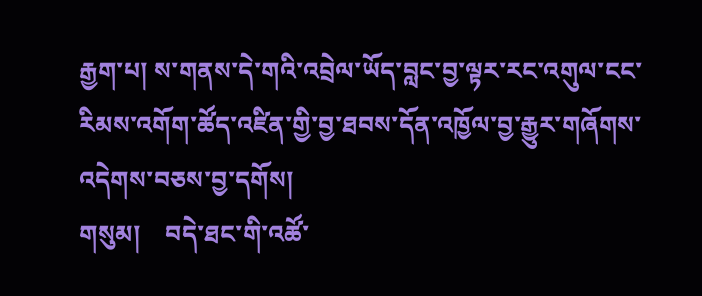རྒྱག་པ། ས་གནས་དེ་གའི་འབྲེལ་ཡོད་བླང་བྱ་ལྟར་རང་འགུལ་ངང་རིམས་འགོག་ཚོད་འཛིན་གྱི་བྱ་ཐབས་དོན་འཁྱོལ་བྱ་རྒྱུར་གཞོགས་འདེགས་བཅས་བྱ་དགོས།
གསུམ།    བདེ་ཐང་གི་འཚོ་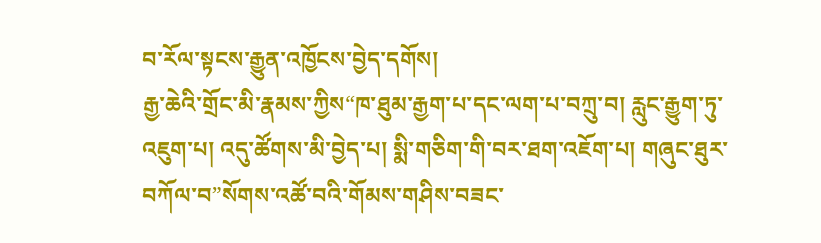བ་རོལ་སྟངས་རྒྱུན་འཁྱོངས་བྱེད་དགོས།
རྒྱ་ཆེའི་གྲོང་མི་རྣམས་ཀྱིས“ཁ་ཐུམ་རྒྱག་པ་དང་ལག་པ་བཀྲུ་བ། རླུང་རྒྱུག་ཏུ་འཇུག་པ། འདུ་ཚོགས་མི་བྱེད་པ། སྨི་གཅིག་གི་བར་ཐག་འཇོག་པ། གཞུང་ཐུར་བཀོལ་བ”སོགས་འཚོ་བའི་གོམས་གཤིས་བཟང་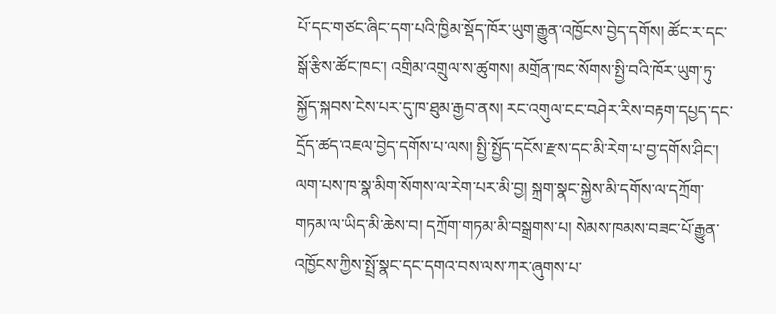པོ་དང་གཙང་ཞིང་དག་པའི་ཁྱིམ་སྡོད་ཁོར་ཡུག་རྒྱུན་འཁྱོངས་བྱེད་དགོས། ཚོང་ར་དང་སྒོ་རྩིས་ཚོང་ཁང་། འགྲིམ་འགྲུལ་ས་ཚུགས། མགྲོན་ཁང་སོགས་སྤྱི་བའི་ཁོར་ཡུག་ཏུ་སྐྱོད་སྐབས་ངེས་པར་དུ་ཁ་ཐུམ་རྒྱབ་ནས། རང་འགུལ་ངང་བཤེར་རིས་བརྟག་དཔྱད་དང་དྲོད་ཚད་འཇལ་བྱེད་དགོས་པ་ལས། སྤྱི་སྤྱོད་དངོས་རྫས་དང་མི་རེག་པ་བྱ་དགོས་ཤིང་། ལག་པས་ཁ་སྣ་མིག་སོགས་ལ་རེག་པར་མི་བྱ། སྐྲག་སྣང་སྐྱེས་མི་དགོས་ལ་དཀྲོག་གཏམ་ལ་ཡིད་མི་ཆེས་བ། དཀྲོག་གཏམ་མི་བསྒྲགས་པ། སེམས་ཁམས་བཟང་པོ་རྒྱུན་འཁྱོངས་ཀྱིས་སྤྲོ་སྣང་དང་དགའ་བས་ལས་ཀར་ཞུགས་པ་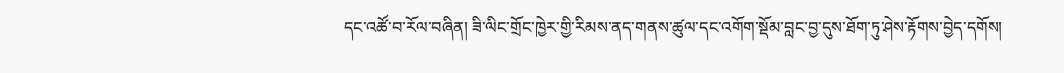དང་འཚོ་བ་རོལ་བཞིན། ཟི་ལིང་གྲོང་ཁྱེར་གྱི་རིམས་ནད་གནས་ཚུལ་དང་འགོག་སྡོམ་བླང་བྱ་དུས་ཐོག་ཏུ་ཤེས་རྟོགས་བྱེད་དགོས།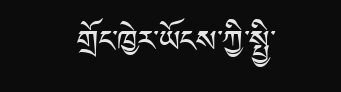གྲོང་ཁྱེར་ཡོངས་ཀྱི་སྤྱི་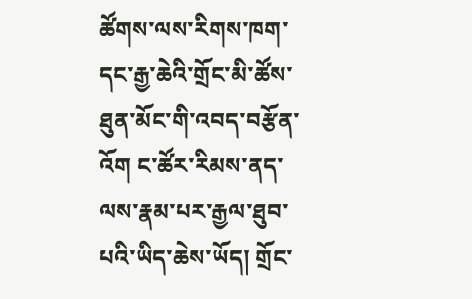ཚོགས་ལས་རིགས་ཁག་དང་རྒྱ་ཆེའི་གྲོང་མི་ཚོས་ཐུན་མོང་གི་འབད་བརྩོན་འོག ང་ཚོར་རིམས་ནད་ལས་རྣམ་པར་རྒྱལ་ཐུབ་པའི་ཡིད་ཆེས་ཡོད། གྲོང་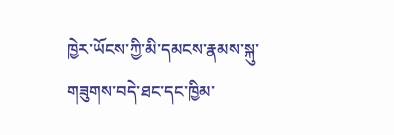ཁྱེར་ཡོངས་ཀྱི་མི་དམངས་རྣམས་སྐུ་གཟུགས་བདེ་ཐང་དང་ཁྱིམ་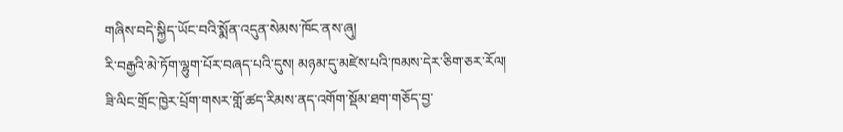གཞིས་བདེ་སྐྱིད་ཡོང་བའི་སྨོན་འདུན་སེམས་ཁོང་ནས་ཞུ།
རི་བརྒྱའི་མེ་ཏོག་ལྷུག་པོར་བཞད་པའི་དུས། མཉམ་དུ་མཛེས་པའི་ཁམས་དེར་ཅིག་ཅར་རོལ།
ཟི་ལིང་གྲོང་ཁྱེར་པྲོག་གསར་གློ་ཚད་རིམས་ནད་འགོག་སྡོམ་ཐག་གཅོད་བྱ་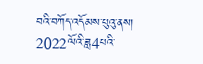བའི་བཀོད་འདོམས་པུའུ་ནས།
2022ལོའི་ཟླ4པའི་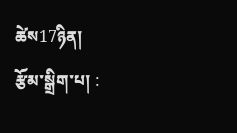ཚེས17ཉིན།
རྩོམ་སྒྲིག་པ། :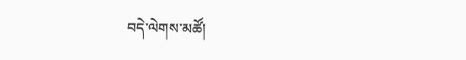བདེ་ལེགས་མཚོ།